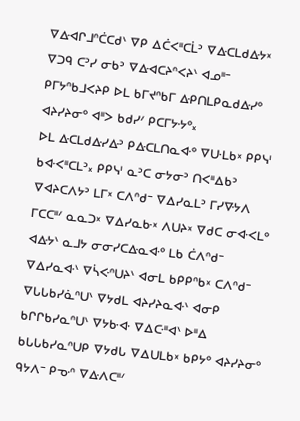ᐁᐏᐊᒋᒧᐢᑖᑕᑯᐠ ᐁᑭ ᐃᑖᐸᐦᑕᒫᐣ ᐁᐏᑕᒪᑯᐏᔭᕁ ᐁᑐᑫ ᑕᐣᓯ ᓂᑲᐣ ᐁᐏᐊᑕᔨᐢᐸᔨᐠ ᐊᓄᐦᐨ ᑭᒥᔭᐢᑲᒧᐸᔨᑭ ᐅᒪ ᑲᒥᔪᐢᑲᒥ ᐏᑭᑎᒪᑭᓇᑯᐏᓯᐤ ᐊᔨᓯᔨᓂᐤ ᐊᐦᐳ ᑲᑯᓯᐟ ᑭᑕᒥᔺᔭᐤ᙮
ᐅᒪ ᐏᑕᒪᑯᐏᓯᐏᐣ ᑭᐏᑕᒪᑎᓇᐘᐤ ᐁᑘᒪᑲᕁ ᑭᑭᓭᑊ ᑲᐘᐸᐦᑕᒪᐣ᙮ ᑭᑭᓭᑊ ᓇᐣᑕ ᓂᔭᓂᐣ ᑎᐸᐦᐃᑲᐣ ᐁᐊᔨᑕᐱᔭᐣ ᒪᒥᕁ ᑕᐱᐢᑯᐨ ᐁᐃᓯᓇᒪᐣ ᒥᓯᐍᔭᐱ ᒥᑕᑕᐦᐟ ᓇᓇᑐᕁ ᐁᐃᓯᓇᑿᕁ ᐱᑌᔨᕁ ᐁᑯᑕ ᓂᐘᐸᒪᐤ ᐊᐏᔭᐠ ᓇᒧᔭ ᓂᓂᓯᑕᐏᓇᐘᐤ ᒪᑲ ᑖᐱᐢᑯᐨ ᐁᐃᓯᓇᐘᐠ ᐁᓵᑅᐢᑌᔨᐠ ᐊᓂᒪ ᑲᑭᑭᐢᑲᕁ ᑕᐱᐢᑯᐨ ᐁᒐᒐᑲᓯᓈᐢᑌᐠ ᐁᔭᑯᒪ ᐊᔨᓯᔨᓇᐘᐠ ᐊᓂᑭ ᑲᒋᒋᑲᓯᓇᐢᑌᐠ ᐁᔭᑿᐘ ᐁᐃᑢᐦᐊᐠ ᐅᐦᐃ ᑲᒐᒐᑲᓯᓇᐢᑌᑭ ᐁᔭᑯᒐ ᐁᐃᑌᒪᑲᕁ ᑲᑭᔭᐤ ᐊᔨᓯᔨᓂᐤ ᑫᔭᐱᐨ ᑭᓊᐢ ᐁᐏᐱᑕᐦᐟ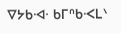ᐁᔭᑿᐘ ᑲᒥᐢᑿᐸᒪᐠ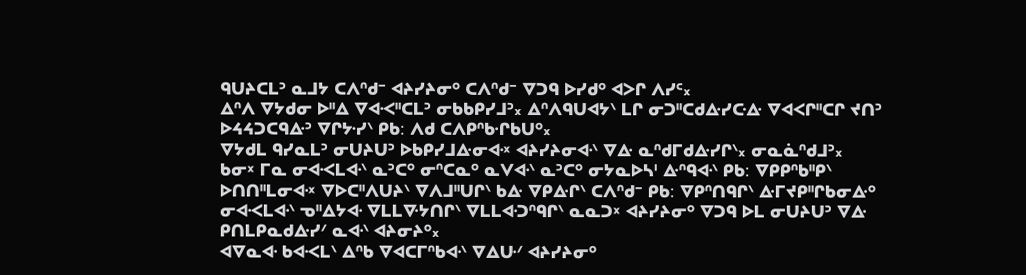ᑫᑌᔨᑕᒪᐣ ᓇᒧᔭ ᑕᐱᐢᑯᐨ ᐊᔨᓯᔨᓂᐤ ᑕᐱᐢᑯᐨ ᐁᑐᑫ ᐅᓯᑯᐤ ᐊᐳᒋ ᐱᓯᒼ᙮
ᐃᐢᐱ ᐁᔭᑯᓂ ᐅᐦᐃ ᐁᐘᐸᐦᑕᒪᐣ ᓂᑲᑲᑭᓯᒧᐣ᙮ ᐃᐢᐱᑫᑌᐊᔭᐠ ᒪᒋ ᓂᑐᐦᑕᑯᐏᓯᑢᐏ ᐁᐊᐸᒋᐦᑕᒋ ᔪᑎᐣ ᐅᔦᔦᑐᑕᑫᐏᐣ ᐁᒋᔺᓯᐠ ᑭᑲ: ᐱᑯ ᑕᐱᑭᐢᑿᒋᑲᑌᐤ᙮
ᐁᔭᑯᒪ ᑫᓯᓇᒪᐣ ᓂᑌᔨᑌᐣ ᐅᑲᑭᓯᒧᐏᓂᐘᕁ ᐊᔨᓯᔨᓂᐘᐠ ᐁᐏ ᓇᐢᑯᒥᑯᐏᓯᒋᐠ᙮ ᓂᓇᓈᐢᑯᒧᐣ᙮
ᑲᓂᕁ ᒥᓇ ᓂᐘᐸᒪᐘᐠ ᓇᐣᑕᐤ ᓂᐢᑕᓇᐤ ᓇᐯᐘᐠ ᓇᐣᑕᐤ ᓂᔭᓇᐅᓴᑊ ᐏᐢᑫᐘᐠ ᑭᑲ: ᐁᑭᑭᐢᑲᐦᑭᐠ ᐅᑎᑎᐦᒪᓂᐘᕁ ᐁᐅᑕᐦᐱᑌᔨᐠ ᐁᐱᒧᐦᑌᒋᐠ ᑲᐏ ᐁᑭᐏᒋᐠ ᑕᐱᐢᑯᐨ ᑭᑲ: ᐁᑭᐢᑎᑫᒋᐠ ᐏᒥᔪᑭᐦᒋᑲᓂᐏᐤ ᓂᐘᐸᒪᐘᐠ ᓀᐦᐃᔭᐘ ᐁᒪᒪᐍᔭᑎᒋᐠ ᐁᒪᒪᐘᑐᐢᑫᒋᐠ ᓇᓇᑐᕁ ᐊᔨᓯᔨᓂᐤ ᐁᑐᑫ ᐅᒪ ᓂᑌᔨᑌᐣ ᐁᐏ ᑭᑎᒪᑭᓇᑯᐏᓯᐟ ᓇᐘᐠ ᐊᔨᓂᔨᐤ᙮
ᐊᐁᓇᐘ ᑲᐘᐸᒪᐠ ᐃᐢᑲ ᐁᐊᑕᒥᐢᑲᐘᐠ ᐁᐃᑘᐟ ᐊᔨᓯᔨᓂᐤ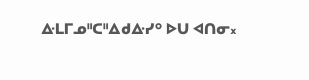ᐏᒪᒥᓄᐦᑕᐦᐃᑯᐏᓯᐤ ᐅᑌ ᐊᑎᓂ᙮